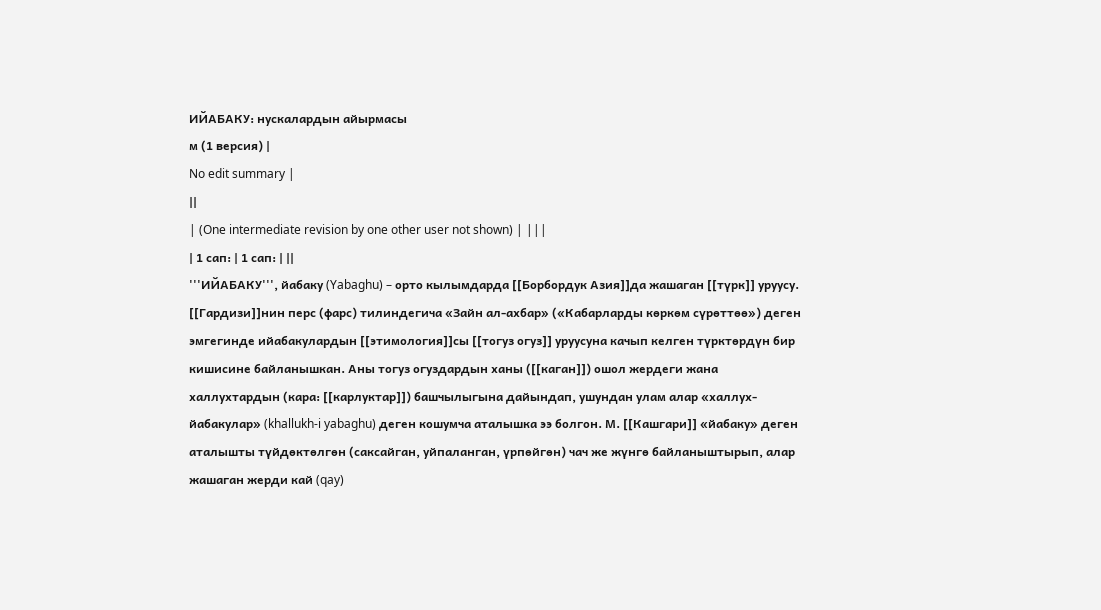ИЙАБАКУ: нускалардын айырмасы
м (1 версия) |
No edit summary |
||
| (One intermediate revision by one other user not shown) | |||
| 1 сап: | 1 сап: | ||
'''ИЙАБАКУ''', йабаку (Yabaghu) – орто кылымдарда [[Борбордук Азия]]да жашаган [[түрк]] уруусу. [[Гардизи]]нин перс (фарс) тилиндегича «Зайн ал-ахбар» («Кабарларды көркөм сүрөттөө») деген эмгегинде ийабакулардын [[этимология]]сы [[тогуз огуз]] уруусуна качып келген түрктөрдүн бир кишисине байланышкан. Аны тогуз огуздардын ханы ([[каган]]) ошол жердеги жана халлухтардын (кара: [[карлуктар]]) башчылыгына дайындап, ушундан улам алар «халлух-йабакулар» (khallukh-i yabaghu) деген кошумча аталышка ээ болгон. М. [[Кашгари]] «йабаку» деген аталышты түйдөктөлгөн (саксайган, уйпаланган, үрпөйгөн) чач же жүнгө байланыштырып, алар жашаган жерди кай (qay)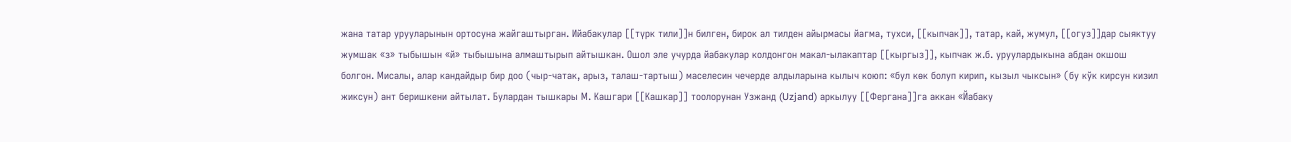жана татар урууларынын ортосуна жайгаштырган. Ийабакулар [[түрк тили]]н билген, бирок ал тилден айырмасы йагма, тухси, [[кыпчак]], татар, кай, жумул, [[огуз]]дар сыяктуу жумшак «з» тыбышын «й» тыбышына алмаштырып айтышкан. Ошол эле учурда йабакулар колдонгон макал-ылакаптар [[кыргыз]], кыпчак ж.б. уруулардыкына абдан окшош болгон. Мисалы, алар кандайдыр бир доо (чыр-чатак, арыз, талаш-тартыш) маселесин чечерде алдыларына кылыч коюп: «бул көк болуп кирип, кызыл чыксын» (бу кўк кирсун кизил жиксун) ант беришкени айтылат. Булардан тышкары М. Кашгари [[Кашкар]] тоолорунан Узжанд (Uzjand) аркылуу [[Фергана]]га аккан «Йабаку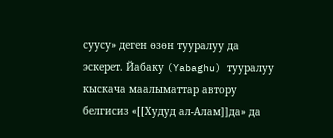суусу» деген өзөн тууралуу да эскерет. Йабаку (Yabaghu) тууралуу кыскача маалыматтар автору белгисиз «[[Худуд ал-Алам]]да» да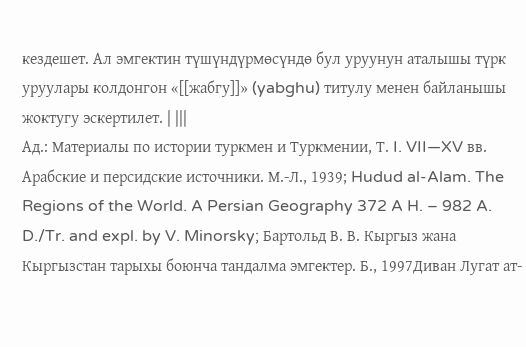кездешет. Ал эмгектин түшүндүрмөсүндө бул уруунун аталышы түрк уруулары колдонгон «[[жабгу]]» (yabghu) титулу менен байланышы жоктугу эскертилет. | |||
Ад.: Материалы по истории туркмен и Туркмении, Т. I. VII—XV вв. Арабские и персидские источники. М.-Л., 1939; Hudud al-Alam. The Regions of the World. A Persian Geography 372 A H. – 982 A. D./Tr. and expl. by V. Minorsky; Бартольд В. В. Кыргыз жана Кыргызстан тарыхы боюнча тандалма эмгектер. Б., 1997Диван Лугат ат-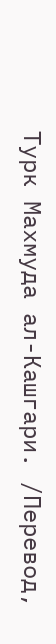Турк Махмуда ал-Кашгари. /Перевод,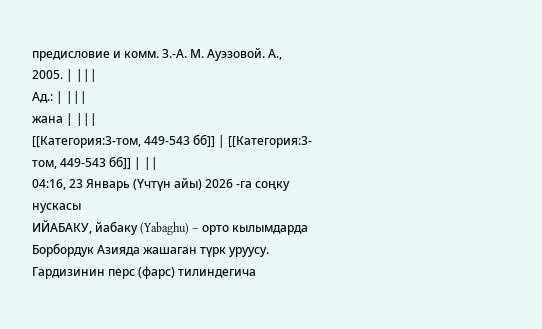предисловие и комм. З.-А. М. Ауэзовой. А., 2005. | |||
Ад.: | |||
жана | |||
[[Категория:3-том, 449-543 бб]] | [[Категория:3-том, 449-543 бб]] | ||
04:16, 23 Январь (Үчтүн айы) 2026 -га соңку нускасы
ИЙАБАКУ, йабаку (Yabaghu) – орто кылымдарда Борбордук Азияда жашаган түрк уруусу. Гардизинин перс (фарс) тилиндегича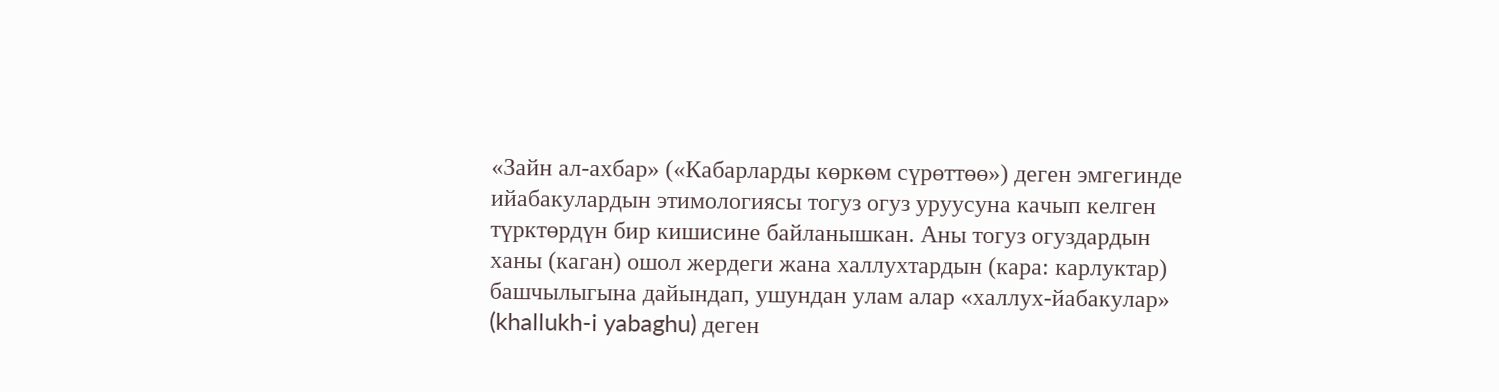«Зайн ал-ахбар» («Кабарларды көркөм сүрөттөө») деген эмгегинде ийабакулардын этимологиясы тогуз огуз уруусуна качып келген түрктөрдүн бир кишисине байланышкан. Аны тогуз огуздардын ханы (каган) ошол жердеги жана халлухтардын (кара: карлуктар) башчылыгына дайындап, ушундан улам алар «халлух-йабакулар» (khallukh-i yabaghu) деген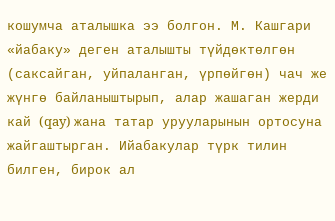кошумча аталышка ээ болгон. М. Кашгари «йабаку» деген аталышты түйдөктөлгөн (саксайган, уйпаланган, үрпөйгөн) чач же жүнгө байланыштырып, алар жашаган жерди кай (qay) жана татар урууларынын ортосуна жайгаштырган. Ийабакулар түрк тилин билген, бирок ал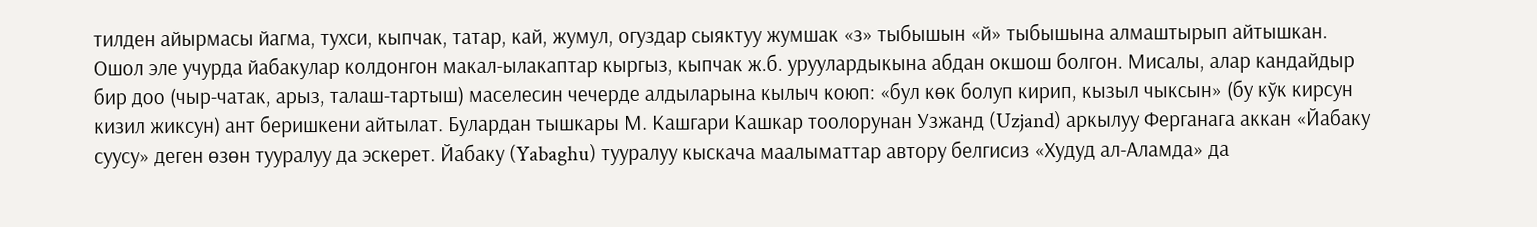тилден айырмасы йагма, тухси, кыпчак, татар, кай, жумул, огуздар сыяктуу жумшак «з» тыбышын «й» тыбышына алмаштырып айтышкан. Ошол эле учурда йабакулар колдонгон макал-ылакаптар кыргыз, кыпчак ж.б. уруулардыкына абдан окшош болгон. Мисалы, алар кандайдыр бир доо (чыр-чатак, арыз, талаш-тартыш) маселесин чечерде алдыларына кылыч коюп: «бул көк болуп кирип, кызыл чыксын» (бу кўк кирсун кизил жиксун) ант беришкени айтылат. Булардан тышкары М. Кашгари Кашкар тоолорунан Узжанд (Uzjand) аркылуу Ферганага аккан «Йабаку суусу» деген өзөн тууралуу да эскерет. Йабаку (Yabaghu) тууралуу кыскача маалыматтар автору белгисиз «Худуд ал-Аламда» да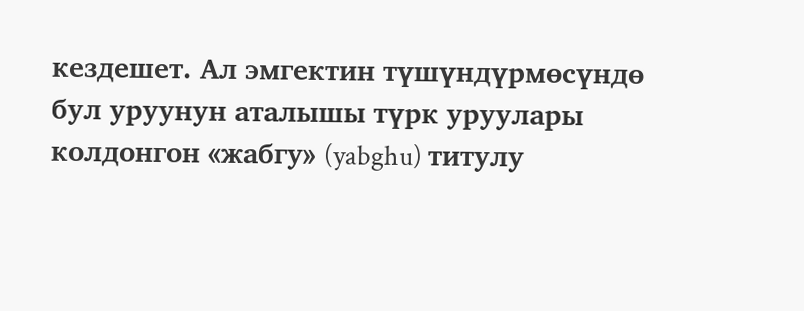кездешет. Ал эмгектин түшүндүрмөсүндө бул уруунун аталышы түрк уруулары колдонгон «жабгу» (yabghu) титулу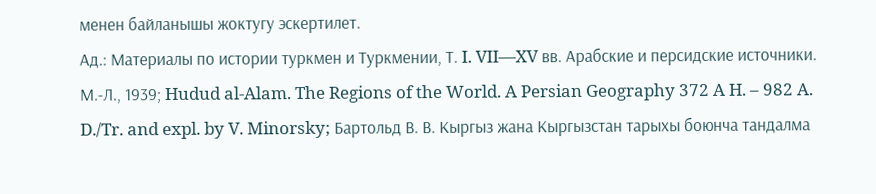менен байланышы жоктугу эскертилет.
Ад.: Материалы по истории туркмен и Туркмении, Т. I. VII—XV вв. Арабские и персидские источники. М.-Л., 1939; Hudud al-Alam. The Regions of the World. A Persian Geography 372 A H. – 982 A. D./Tr. and expl. by V. Minorsky; Бартольд В. В. Кыргыз жана Кыргызстан тарыхы боюнча тандалма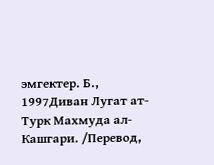эмгектер. Б., 1997Диван Лугат ат-Турк Махмуда ал-Кашгари. /Перевод,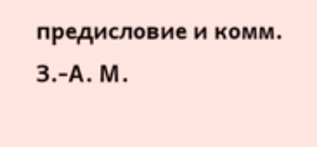предисловие и комм. З.-А. М.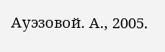Ауэзовой. А., 2005.